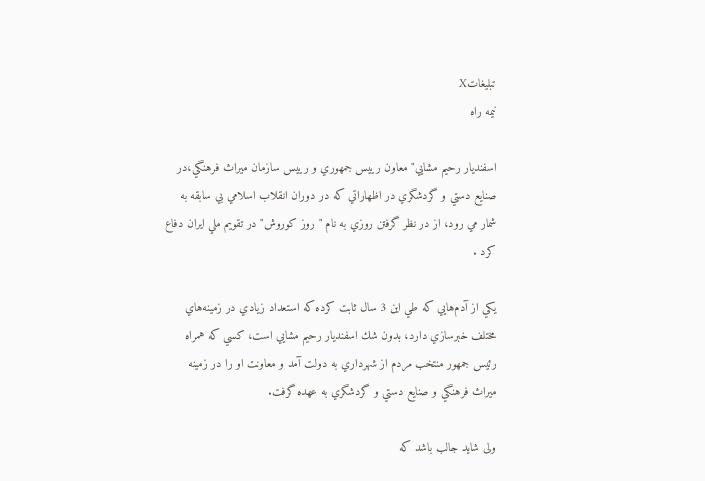تبليغاتX
نیمه راه

اسفنديار رحيم مشايي" معاون رييس جمهوري و رييس سازمان ميراث فرهنگي،در صنايع دستي و گردشگري در اظهاراتي كه در دوران انقلاب اسلامي بي سابقه به شمار مي رود، از در نظر گرفتن روزي به نام " روز کوروش" در تقويم ملي ايران دفاع كرد .

يكي از آدم‌هايي كه طي اين 3 سال ثابت كرده كه استعداد زيادي در زمينه‌هاي مختلف خبرسازي دارد، بدون شك اسفنديار رحيم مشايي است، كسي كه همراه رئيس جمهور منتخب مردم از شهرداري به دولت آمد و معاونت او را در زمينه ميراث فرهنگي و صنايع دستي و گردشگري به عهده گرفت.

ولی شاید جالب باشد که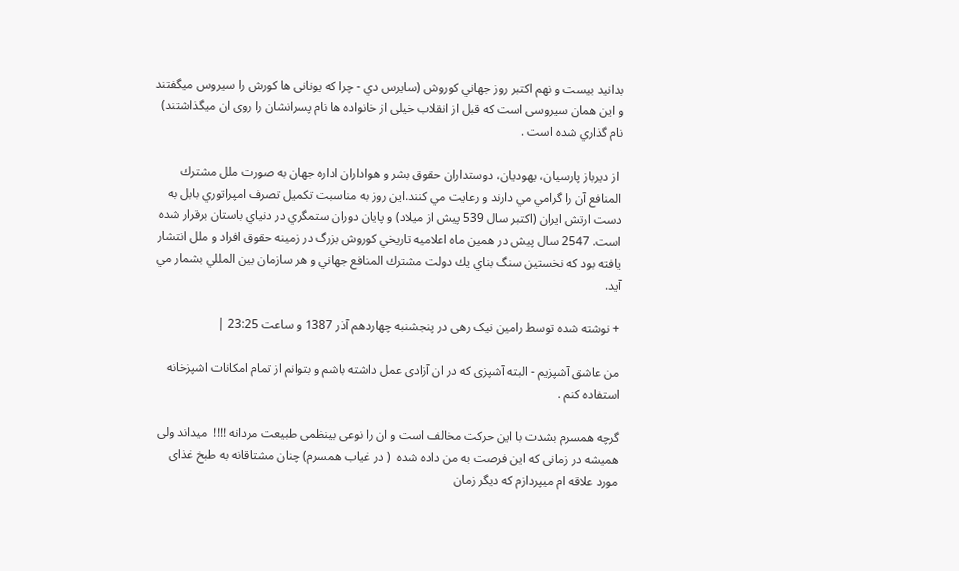بدانید بيست و نهم اكتبر روز جهاني كوروش (سايرس دي - چرا که یونانی ها کورش را سیروس میگفتند و این همان سیروسی است که قبل از انقلاب خیلی از خانواده ها نام پسرانشان را روی ان میگذاشتند) نام گذاري شده است .

 از ديرباز پارسيان، يهوديان، دوستداران حقوق بشر و هواداران اداره جهان به صورت ملل مشترك المنافع آن را گرامي مي دارند و رعايت مي كنند.اين روز به مناسبت تكميل تصرف امپراتوري بابل به دست ارتش ايران (اكتبر سال 539 پيش از ميلاد) و پايان دوران ستمگري در دنياي باستان برقرار شده است. 2547 سال پيش در همين ماه اعلاميه تاريخي كوروش بزرگ در زمينه حقوق افراد و ملل انتشار يافته بود كه نخستين سنگ بناي يك دولت مشترك المنافع جهاني و هر سازمان بين المللي بشمار مي آيد.

+ نوشته شده توسط رامین نیک رهی در پنجشنبه چهاردهم آذر 1387 و ساعت 23:25 |

من عاشق آشپزیم - البته آشپزی که در ان آزادی عمل داشته باشم و بتوانم از تمام امکانات اشپزخانه استفاده کنم .

گرچه همسرم بشدت با این حرکت مخالف است و ان را نوعی بینظمی طبیعت مردانه !!!!  میداند ولی همیشه در زمانی که این فرصت به من داده شده  ( در غیاب همسرم) چنان مشتاقانه به طبخ غذای مورد علاقه ام میپردازم که دیگر زمان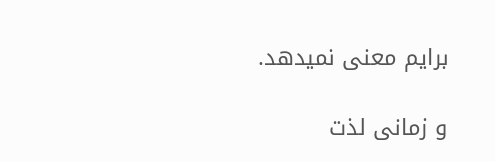برایم معنی نمیدهد.

و زمانی لذت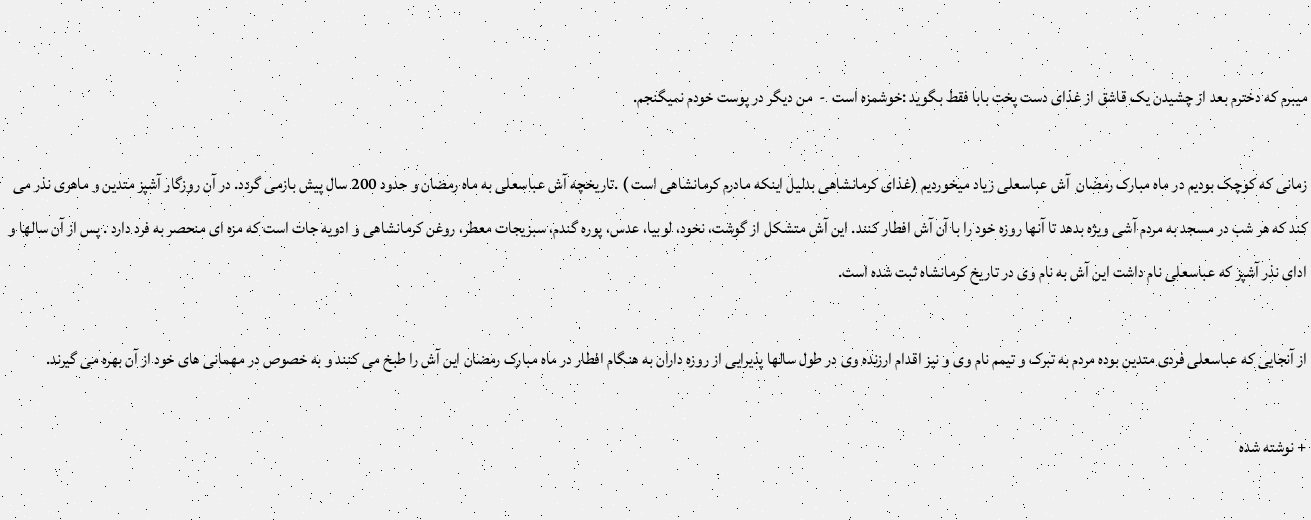میبرم که دخترم بعد از چشیدن یک قاشق از غذای دست پخت بابا فقط بگوید :خوشمزه است  -  من دیگر در پوست خودم نمیگنجم.

زمانی که کوچک بودیم در ماه مبارک رمضان  آش عباسعلی زیاد میخوردیم (غذای کرمانشاهی بدلیل اینکه مادرم کرمانشاهی است ) .تاریخچه آش عباسعلی به ماه رمضان و حدود 200 سال پیش بازمی گردد. در آن روزگار آشپز متدین و ماهری نذر می کند که هر شب در مسجد به مردم آشی ویژه بدهد تا آنها روزه خود را با آن آش افطار کنند. این آش متشکل از گوشت، نخود، لوبیا، عدس، پوره گندم، سبزیجات معطر، روغن کرمانشاهی و ادویه جات است که مزه ای منحصر به فرد دارد . پس از آن سالها و ادای نذر آشپز که عباسعلی نام داشت این آش به نام وی در تاریخ کرمانشاه ثبت شده است.

از آنجایی که عباسعلی فردی متدین بوده مردم به تبرک و تیمم نام وی و نیز اقدام ارزنده وی در طول سالها پذیرایی از روزه داران به هنگام افطار در ماه مبارک رمضان این آش را طبخ می کنند و به خصوص در مهمانی های خود از آن بهره می گیرند.

+ نوشته شده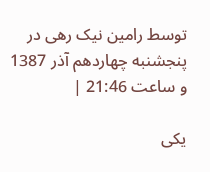توسط رامین نیک رهی در پنجشنبه چهاردهم آذر 1387 و ساعت 21:46 |

یکی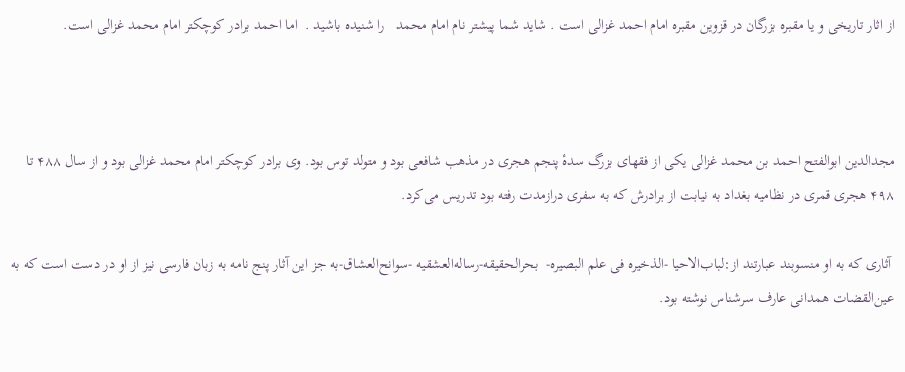از اثار تاریخی و یا مقبره بزرگان در قزوین مقبره امام احمد غزالی است . شاید شما پیشتر نام امام محمد   را شنیده باشید .  اما احمد برادر کوچکتر امام محمد غزالی است.



مجدالدین ابوالفتح احمد بن محمد غزالی یکی از فقهای بزرگ سدهٔ پنجم هجری در مذهب شافعی بود و متولد توس بود. وی برادر کوچکتر امام محمد غزالی بود و از سال ۴۸۸ تا ۴۹۸ هجری قمری در نظامیه بغداد به نیابت از برادرش که به سفری درازمدت رفته بود تدریس می‌کرد.

 آثاری که به او منسوبند عبارتند از:لباب‌الاحیا -الذخیره فی علم البصیره-  بحرالحقیقه-رساله‌العشقیه -سوانح‌العشاق-به جز این آثار پنج نامه به زبان فارسی نیز از او در دست است که به عین‌القضات همدانی عارف سرشناس نوشته بود.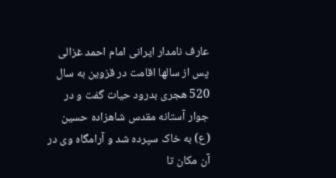عارف نامدار ایرانی امام احمد غزالی پس از سالها اقامت در قزوین به سال 520 هجری بدرود حیات گفت و در جوار آستانه مقدس شاهزاده حسین (ع) به خاک سپرده شد و آرامگاه وی در آن مکان تا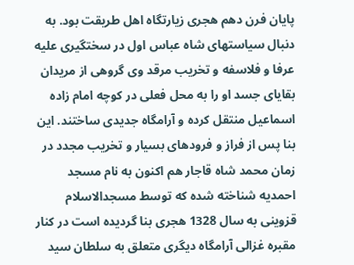پایان فرن دهم هجری زیارتگاه اهل طریقت بود. به دنبال سیاستهای شاه عباس اول در سختگیری علیه عرفا و فلاسفه و تخریب مرقد وی گروهی از مریدان بقایای جسد او را به محل فعلی در کوچه امام زاده اسماعیل منتقل کرده و آرامگاه جدیدی ساختند. این بنا پس از فراز و فرودهای بسیار و تخریب مجدد در زمان محمد شاه قاجار هم اکنون به نام مسجد احمدیه شناخته شده که توسط مسجدالاسلام قزوینی به سال 1328 هجری بنا گردیده است در کنار مقبره غزالی آرامگاه دیگری متعلق به سلطان سید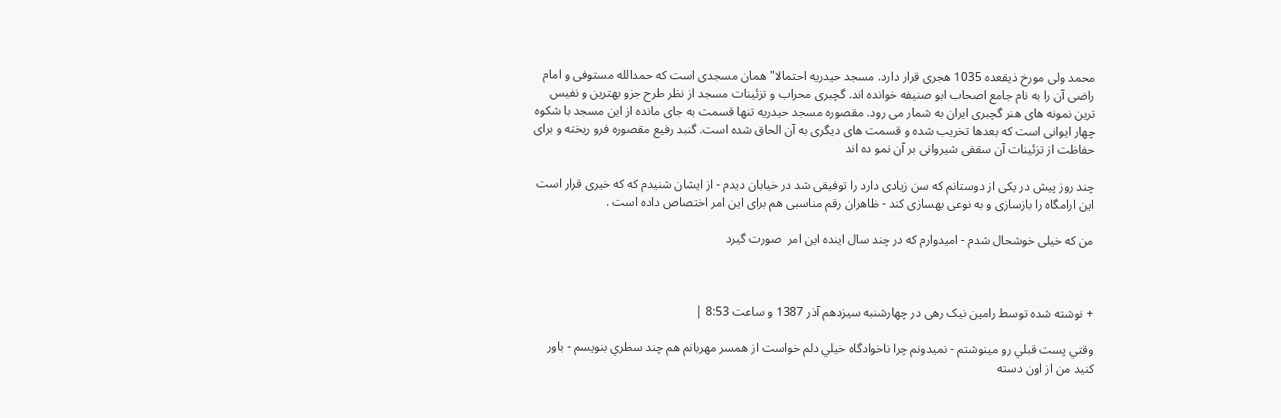محمد ولی مورخ ذیقعده 1035 هجری قرار دارد. مسجد حیدریه احتمالا" همان مسجدی است که حمدالله مستوفی و امام راضی آن را به نام جامع اصحاب ابو صنیفه خوانده اند. گچبری محراب و تزئینات مسجد از نظر طرح جزو بهترین و نفیس ترین نمونه های هنر گچبری ایران به شمار می رود. مقصوره مسجد حیدریه تنها قسمت به جای مانده از این مسجد با شکوه چهار ایوانی است که بعدها تخریب شده و قسمت های دیگری به آن الحاق شده است. گنبد رفیع مقصوره فرو ریخته و برای حفاظت از تزئینات آن سقفی شیروانی بر آن نمو ده اند

چند روز پیش در یکی از دوستانم که سن زیادی دارد را توفیقی شد در خیابان دیدم - از ایشان شنیدم که که خیری قرار است این ارامگاه را بازسازی و به نوعی بهسازی کند - ظاهران رقم مناسبی هم برای این امر اختصاص داده است .

من که خیلی خوشحال شدم - امیدوارم که در چند سال اینده این امر  صورت گیرد



+ نوشته شده توسط رامین نیک رهی در چهارشنبه سیزدهم آذر 1387 و ساعت 8:53 |

وقتي پست قبلي رو مينوشتم - نميدونم چرا ناخوادگاه خيلي دلم خواست از همسر مهربانم هم چند سطري بنويسم - باور كنيد من از اون دسته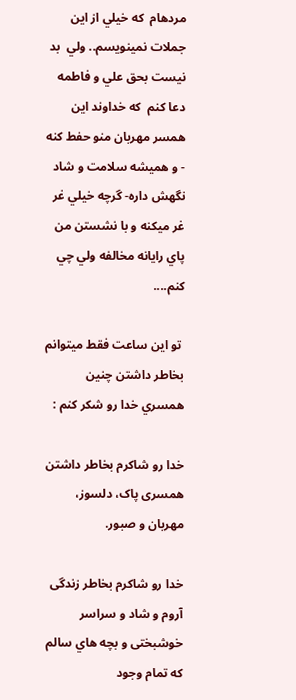مردهام  كه خيلي از اين جملات نمينويسم.. ولي  بد نيست بحق علي و فاطمه  دعا كنم  كه خداوند اين همسر مهربان منو حفط كنه - و هميشه سلامت و شاد نگهش داره- گرچه خيلي غر غر ميكنه و با نشستن من پاي رايانه مخالفه ولي چي كنم....

 تو اين ساعت فقط ميتوانم بخاطر داشتن چنين همسري خدا رو شكر كنم :

خدا رو شاکرم بخاطر داشتن همسری پاک، دلسوز، مهربان و صبور.

خدا رو شاکرم بخاطر زندگی آروم و شاد و سراسر خوشبختی و بچه هاي سالم كه تمام وجود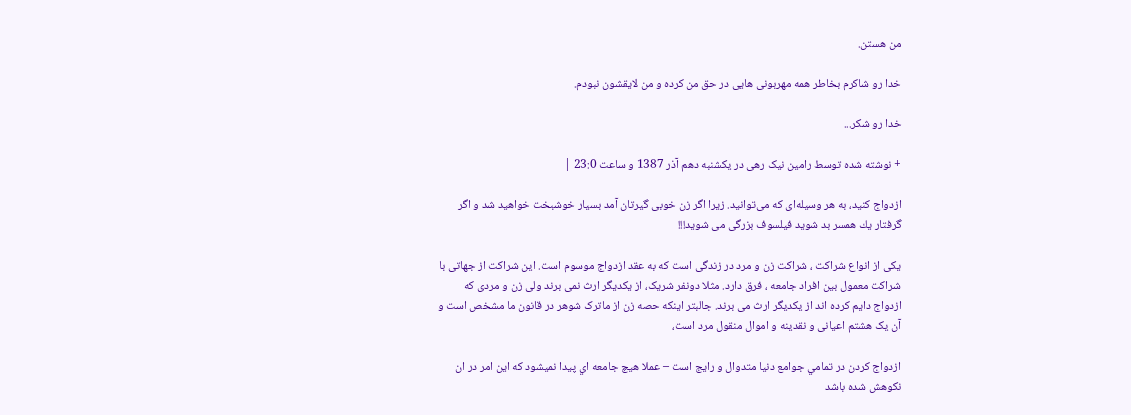من هستن.

خدا رو شاکرم بخاطر همه مهربونی هایی در حق من کرده و من لایقشون نبودم.

خدا رو شکر...

+ نوشته شده توسط رامین نیک رهی در یکشنبه دهم آذر 1387 و ساعت 23:0 |

ازدواج كنيد، به هر وسيله‌ای كه می‌توانيد. زيرا اگر زن خوبی گيرتان آمد بسيار خوشبخت خواهيد شد و اگر گرفتار يك همسر بد شويد فيلسوف بزرگی می شويد!!!

يکی از انواع شراکت ، شراکت زن و مرد در زندگی است که به عقد ازدواج موسوم است. این شراکت از جهاتی با شراکت معمول بین افراد جامعه ، فرق دارد. مثلا دونفر شریک، از یکدیگر ارث نمی برند ولی زن و مردی که ازدواج دایم کرده اند از یکدیگر ارث می برند. جالبتر اینکه حصه زن از ماترک شوهر در قانون ما مشخص است و آن یک هشتم اعیانی و نقدینه و اموال منقول مرد است،

ازدواج كردن در تمامي جوامع دنيا متدوال و رايج است – عملا هيچ جامعه اي پيدا نميشود كه اين امر در ان نكوهش شده باشد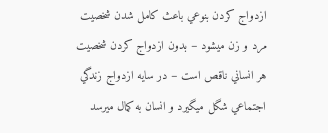ازدواج كردن بنوعي باعث كامل شدن شخصيت مرد و زن ميشود – بدون ازدواج كردن شخصيت هر انساني ناقص است – در سايه ازدواج زندگي اجتماعي شگل ميگيرد و انسان به كمال ميرسد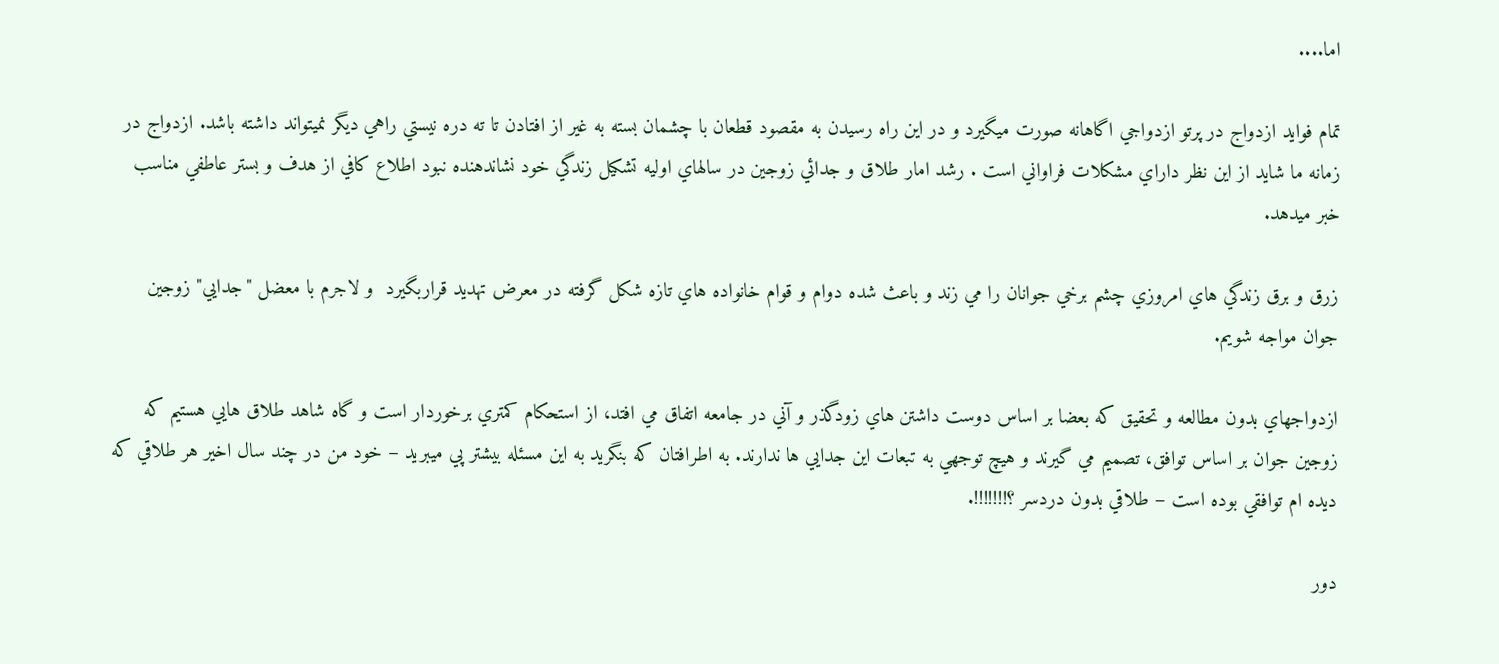اما....

تمام فوايد ازدواج در پرتو ازدواجي اگاهانه صورت ميگيرد و در اين راه رسيدن به مقصود قطعان با چشمان بسته به غير از افتادن تا ته دره نيستي راهي ديگر نميتواند داشته باشد. ازدواج در زمانه ما شايد از اين نظر داراي مشكلات فراواني است . رشد امار طلاق و جدائي زوجين در سالهاي اوليه تشكيل زندگي خود نشاندهنده نبود اطلاع كافي از هدف و بستر عاطفي مناسب خبر ميدهد.

زرق و برق زندگي هاي امروزي چشم برخي جوانان را مي زند و باعث شده دوام و قوام خانواده هاي تازه شكل گرفته در معرض تهديد قراربگيرد  و لاجرم با معضل "جدايي" زوجين جوان مواجه شويم.

ازدواجهاي بدون مطالعه و تحقيق كه بعضا بر اساس دوست داشتن هاي زودگذر و آني در جامعه اتفاق مي افتد، از استحكام كمتري برخوردار است و گاه شاهد طلاق هايي هستيم كه زوجين جوان بر اساس توافق، تصميم مي گيرند و هيچ توجهي به تبعات اين جدايي ها ندارند. به اطرافتان كه بنگريد به اين مسئله بيشتر پي ميبريد – خود من در چند سال اخير هر طلاقي كه ديده ام توافقي بوده است – طلاقي بدون دردسر ؟!!!!!!!.

دور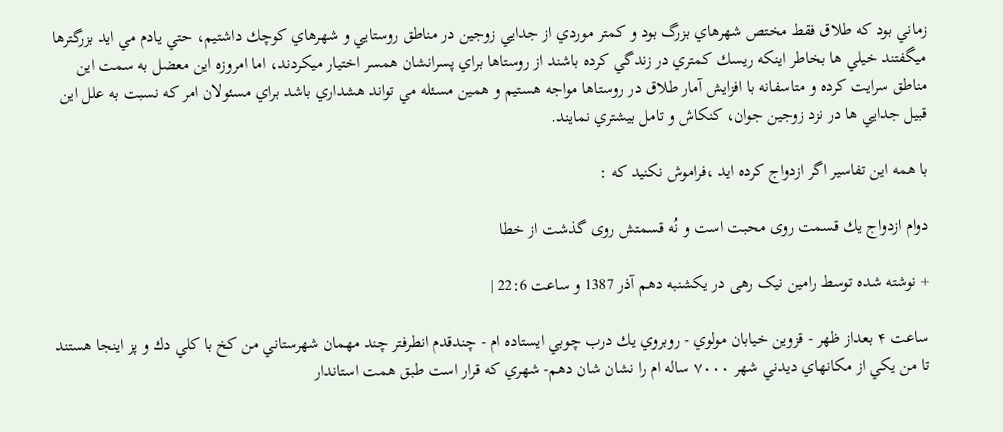زماني بود كه طلاق فقط مختص شهرهاي بزرگ بود و كمتر موردي از جدايي زوجين در مناطق روستايي و شهرهاي كوچك داشتيم، حتي يادم مي ايد بزرگترها ميگفتند خيلي ها بخاطر اينكه ريسك كمتري در زندگي كرده باشند از روستاها براي پسرانشان همسر اختيار ميكردند، اما امروزه اين معضل به سمت اين مناطق سرايت كرده و متاسفانه با افزايش آمار طلاق در روستاها مواجه هستيم و همين مسئله مي تواند هشداري باشد براي مسئولان امر كه نسبت به علل اين قبيل جدايي ها در نزد زوجين جوان، كنكاش و تامل بيشتري نمايند.

با همه اين تفاسير اگر ازدواج كرده ايد ،‌فراموش نكنيد كه :

دوام ازدواج يك قسمت روی محبت است و نُه قسمتش روی گذشت از خطا

+ نوشته شده توسط رامین نیک رهی در یکشنبه دهم آذر 1387 و ساعت 22:6 |

ساعت ۴ بعداز ظهر - قزوين خيابان مولوي - روبروي يك درب چوبي ايستاده ام - چندقدم انطرفتر چند مهمان شهرستاني من كخ با كلي دك و پز اينجا هستند تا من يكي از مكانهاي ديدني شهر ۷۰۰۰ ساله ام را نشان شان دهم- شهري كه قرار است طبق همت استاندار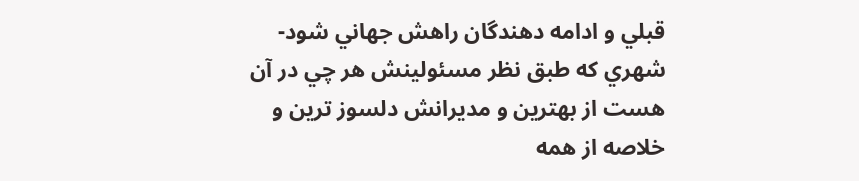قبلي و ادامه دهندگان راهش جهاني شود- شهري كه طبق نظر مسئولينش هر چي در آن هست از بهترين و مديرانش دلسوز ترين و خلاصه از همه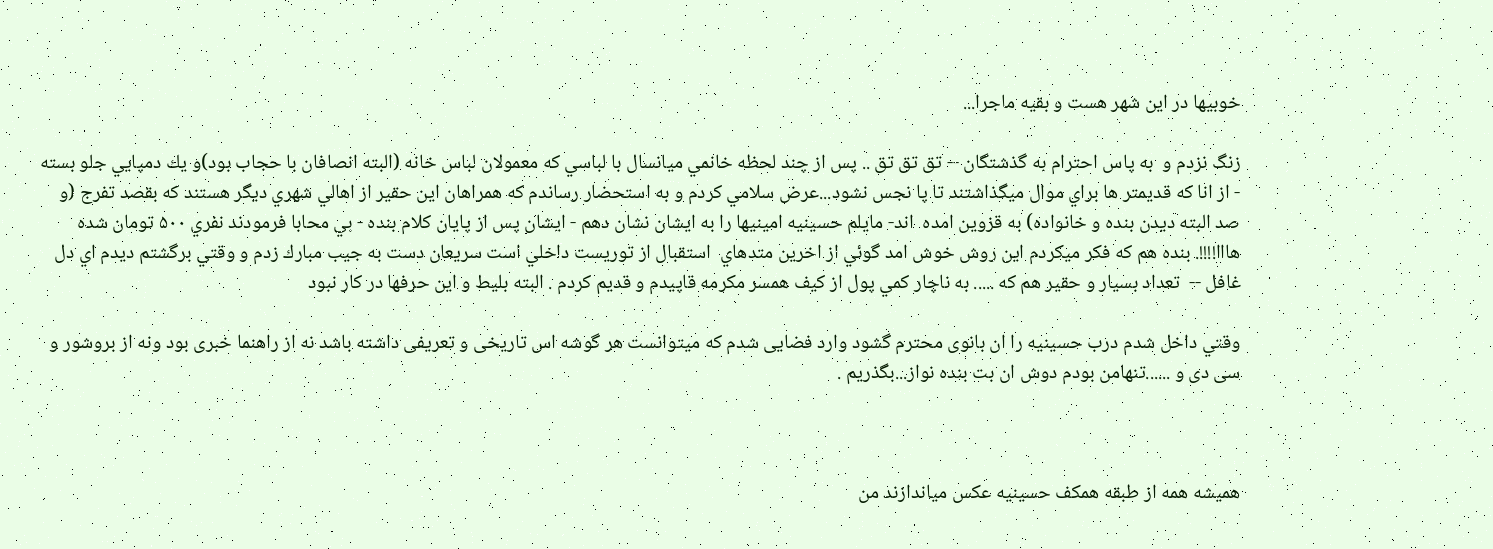خوبيها در اين شهر هست و بقيه ماجرا...

زنگ نزدم و  به پاس احترام به گذشتگان -- تق تق تق .. پس از چند لحظه خانمي ميانسال با لباسي كه معمولان لباس خانه (البته انصافان با حجاب بود)و يك دمپايي جلو بسته - از انا كه قديمتر ها براي موال ميگذاشتند تا پا نجس نشود...عرض سلامي كردم و به استحضار رساندم كه همراهان اين حقير از اهالي شهري ديگر هستند كه بقصد تفرج (و صد البته ديدن بنده و خانواده) به قزوين امده  اند- مايلم حسينيه امينيها را به ايشان نشان دهم - ايشان پس از پايان كلام بنده - بي محابا فرمودند نفري ۵۰۰ تومان شده هااا!!!!. بنده هم كه فكر ميكردم اين روش خوش امد گوئي از اخرين متدهاي  استقبال از توريست داخلي است سريعان دست به جيب مبارك زدم و وقتي برگشتم ديدم اي دل غافل --  تعداد بسيار و حقير هم كه ..... به ناچار كمي پول از كيف همسر مكرمه قاپيدم و قدیم کردم . البته بلیط و این حرفها در کار نبود

وقتي داخل شدم درب حسينيه را ان بانوی محترم گشود وارد فضایی شدم که میتوانست هر گوشه اس تاریخی و تعریفی داشته باشد نه از راهنما خبری بود ونه از بروشور و سی دی و ......تنهامن بودم دوش ان بت بنده نواز...بگذريم .



همیشه همه از طبقه همکف حسینیه عکس میاندازند من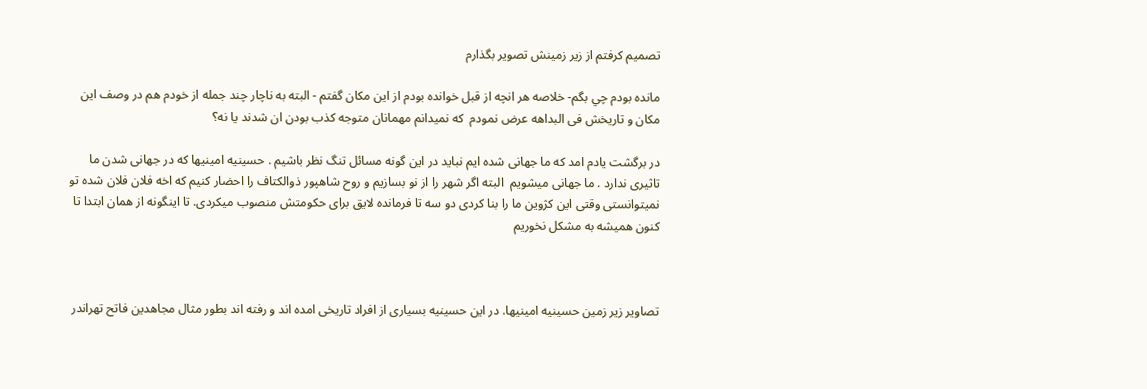تصمیم کرفتم از زیر زمینش تصویر بگذارم

مانده بودم چي بگم- خلاصه هر انچه از قبل خوانده بودم از اين مكان گفتم - البته به ناچار چند جمله از خودم هم در وصف این مکان و تاریخش فی البداهه عرض نمودم  كه نميدانم مهمانان متوجه كذب بودن ان شدند يا نه؟

در برگشت یادم امد که ما جهانی شده ایم نباید در این گونه مسائل تنگ نظر باشیم . حسینیه امینیها که در جهانی شدن ما تاثیری ندارد . ما جهانی میشویم  البته اگر شهر را از نو بسازیم و روح شاهپور ذوالکتاف را احضار کنیم که اخه فلان فلان شده تو نمیتوانستی وقتی این کژوین ما را بنا کردی دو سه تا فرمانده لایق برای حکومتش منصوب میکردی. تا اینگونه از همان ابتدا تا کنون همیشه به مشکل نخوریم



تصاویر زیر زمین حسینیه امینیها. در این حسینیه بسیاری از افراد تاریخی امده اند و رفته اند بطور مثال مجاهدین فاتح تهراندر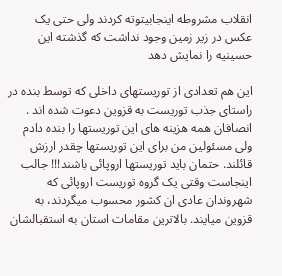انقلاب مشروطه اینجابیتوته کردند ولی حتی یک عکس در زیر زمین وجود نداشت که گذشته این حسینیه را نمایش دهد

این هم تعدادی از توریستهای داخلی که توسط بنده در راستای جذب توریست به قزوین دعوت شده اند . انصافان همه هزینه های این توریستها را بنده دادم ولی مسئولین من برای این توریستها چقدر ارزش قائلند. حتمان باید توریستها اروپائی باشند!!! جالب اینجاست وقتی یک گروه توریست اروپائی که شهروندان عادی ان کشور محسوب میگردند، به قزوین میایند. بالاترین مقامات استان به استقبالشان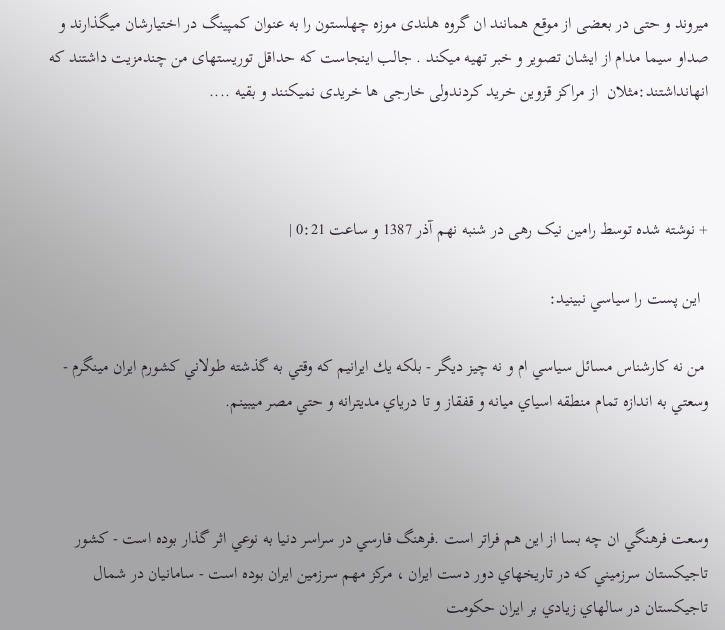میروند و حتی در بعضی از موقع همانند ان گروه هلندی موزه چهلستون را به عنوان کمپینگ در اختیارشان میگذارند و صداو سیما مدام از ایشان تصویر و خبر تهیه میکند . جالب اینجاست که حداقل توریستهای من چندمزیت داشتند که انهانداشتند:مثلان  از مراکز قزوین خرید کردندولی خارجی ها خریدی نمیکنند و بقیه ....



+ نوشته شده توسط رامین نیک رهی در شنبه نهم آذر 1387 و ساعت 0:21 |

  اين پست را سياسي نبينيد:

 من نه كارشناس مسائل سياسي ام و نه چيز ديگر - بلكه يك ايرانيم كه وقتي به گذشته طولاني كشورم ايران مينگرم - وسعتي به اندازه تمام منطقه اسياي ميانه و قفقاز و تا درياي مديترانه و حتي مصر ميبينم.



وسعت فرهنگي ان چه بسا از اين هم فراتر است .فرهنگ فارسي در سراسر دنيا به نوعي اثر گذار بوده است - كشور تاجيكستان سرزميني كه در تاريخهاي دور دست ايران ، مركز مهم سرزمين ايران بوده است - سامانيان در شمال تاجيكستان در سالهاي زيادي بر ايران حكومت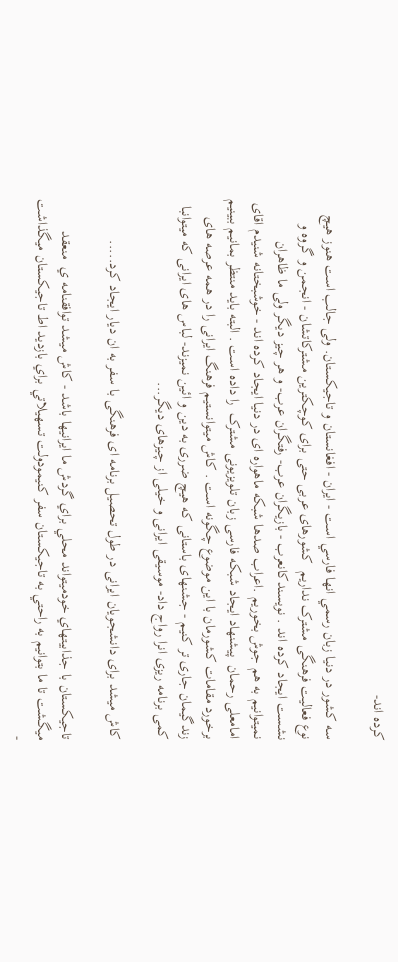كرده اند-

سه كشور در دنيا زبان رسمي انها فارسي است - ايران - افغانستان و تاجيكستان. ولی جالب است هنوز هیچ نوع فعالیت فرهنگی مشترک نداریم  کشورهای عربی حتی برای کوچکترین مشترکاتشان - انجمن و گروه و نشست ایجاد کرده اند . نویسندکانعرب - بازیگران عرب- رفتگران عرب- و هر چیز دیگر ولی ما ظاهران نمیتوانیم به هم جوش بخوریم .اعراب صدها شبکه ماهواره ای در دنیا ایجاد کرده اند - خوشبختانه شنیدم اقای امامعلی رحمان  پیشنهاد ایجاد شبکه فارسی زبان تلویزیونی مشترک  را داده است . البته باید منتظر بمانیم ببینیم برخورد مقامات کشورمان با این موضوع چگونه است . کاش میتوانستیم فرهنگ ایرانی را در همه عرصه های زندگیمان جاری تر کنیم - جشنهای باستانی که هیچ ضرری به دین و ائین نمیزند- لباس های ایرانی که میتوانبا کمی برنامه ریزی انرا رواج داد- موسیقی ایرانی و خیلی از چیزهای دیگر...

کاش میشد برای دانشجویان ایرانی در طول تحصیل برنامه ای فرهنگی با سفر به ان دیار ایجاد کرد.....

تاجيكستان با جذابيتهاي خودميتواند محلي براي گردش ما ايرانيها باشد - كاش ميشد توافقنامه ي  منعقد ميگشت تا ما بتوانيم به راحتي به تاجيكستان سفر كنيمودولت تسهيلاتي براي بازديد اط تاجيكستان ميگذاشت -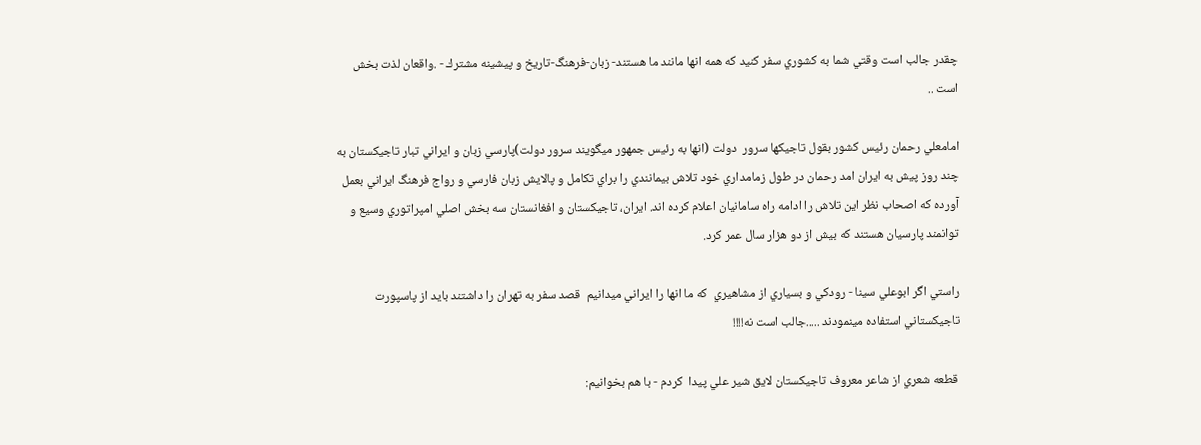چقدر جالب است وقتي شما به كشوري سفر كنيد كه همه انها مانند ما هستند- زبان-فرهنگ-تاريخ و پيشينه مشترك - .واقعان لذت بخش است ..

امامعلي رحمان رئيس کشور بقول تاجيكها سرور  دولت (انها به رئيس جمهور ميگويند سرور دولت)پارسي زبان و ايراني تبار تاجيکستان به  چند روز پيش به ايران امد رحمان در طول زمامداري خود تلاش بيمانندي را براي تکامل و پالايش زبان فارسي و رواج فرهنگ ايراني بعمل آورده که اصحاب نظر اين تلاش را ادامه راه سامانيان اعلام کرده اند. ايران، تاجيکستان و افغانستان سه بخش اصلي امپراتوري وسيع و توانمند پارسيان هستند که بيش از دو هزار سال عمر کرد.

راستي اگر ابوعلي سينا - رودكي و بسياري از مشاهيري  كه ما انها را ايراني ميدانيم  قصد سفر به تهران را داشتند بايد از پاسپورت تاجيكستاني استفاده مينمودند .....جالب است نه!!!!

 قطعه شعري از شاعر معروف تاجيكستان لايق شير علي پيدا  كردم - با هم بخوانيم: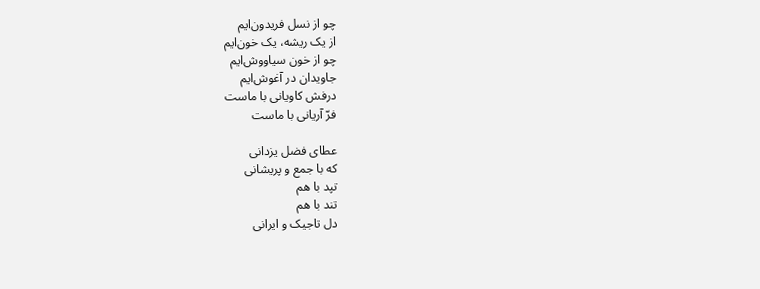چو از نسل فریدون‌ایم
از یک ریشه، یک خون‌ایم
چو از خون سیاووش‌ایم
جاویدان در آغوش‌ایم
درفش کاویانی با ماست
فرّ آریانی با ماست

عطای فضل یزدانی
که با جمع و پریشانی
تپد با هم
تند با هم
دل تاجیک و ایرانی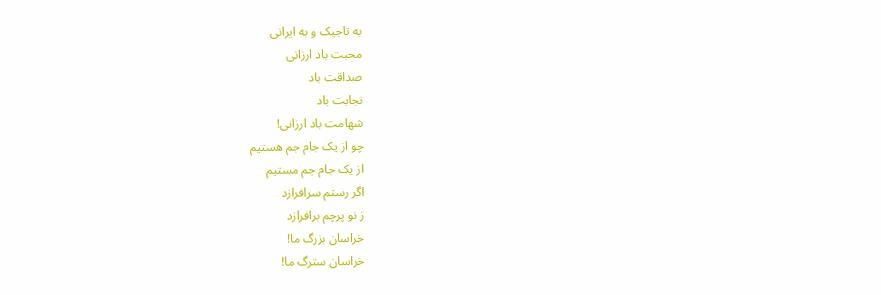به تاجیک و به ایرانی
محبت باد ارزانی
صداقت باد
نجابت باد
شهامت باد ارزانی!
چو از یک جام جم هستیم
از یک جام جم مستیم
اگر رستم سرافرازد
ز نو پرچم برافرازد
خراسان بزرگ ما!
خراسان سترگ ما!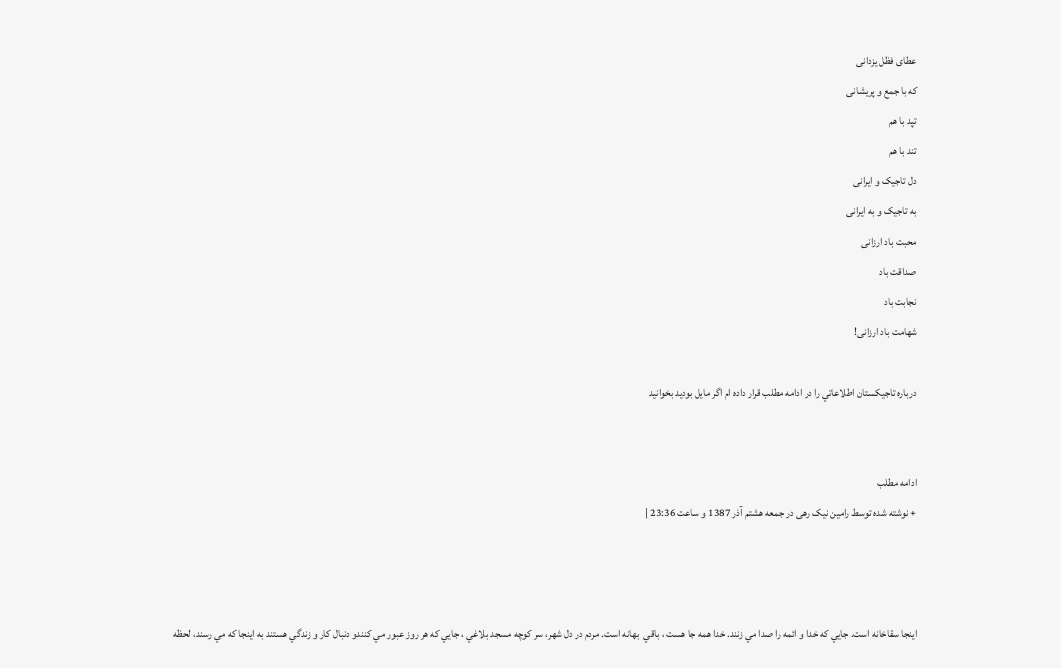عطای فظل یزدانی
که با جمع و پریشانی
تپد با هم
تند با هم
دل تاجیک و ایرانی
به تاجیک و به ایرانی
محبت باد ارزانی
صداقت باد
نجابت باد
شهامت باد ارزانی!

درباره تاجيكستان اطلاعاتي را در ادامه مطلب قرار داده ام اگر مايل بوديد بخوانيد


ادامه مطلب
+ نوشته شده توسط رامین نیک رهی در جمعه هشتم آذر 1387 و ساعت 23:36 |



اينجا سقاخانه است. جايي كه خدا و ائمه را صدا مي زنند. خدا همه جا هست ، باقي  بهانه است. مردم در دل شهر، سر كوچه مسجد بلاغي ، جايي كه هر روز عبور مي كنندو دنبال كار و زندگي هستند به اينجا كه مي رسند، لحظه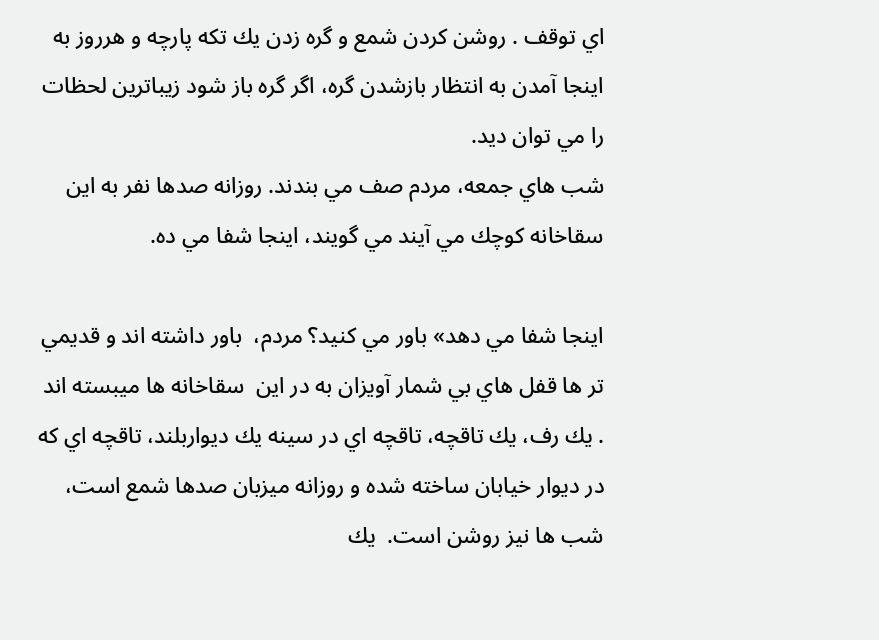اي توقف . روشن كردن شمع و گره زدن يك تكه پارچه و هرروز به اينجا آمدن به انتظار بازشدن گره، اگر گره باز شود زيباترين لحظات را مي توان ديد.
شب هاي جمعه، مردم صف مي بندند. روزانه صدها نفر به اين سقاخانه كوچك مي آيند مي گويند، اينجا شفا مي ده.

اينجا شفا مي دهد» باور مي كنيد؟ مردم،  باور داشته اند و قديمي تر ها قفل هاي بي شمار آويزان به در اين  سقاخانه ها ميبسته اند . يك رف، يك تاقچه، تاقچه اي در سينه يك ديواربلند، تاقچه اي كه در ديوار خيابان ساخته شده و روزانه ميزبان صدها شمع است، شب ها نيز روشن است.  يك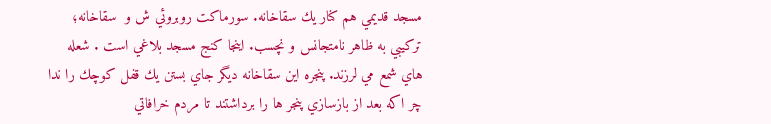مسجد قديمي هم كنار يك سقاخانه. سورماكت روبروئي ش و  سقاخانه؛ تركيبي به ظاهر نامتجانس و نچسب. اينجا كنج مسجد بلاغي است . شعله هاي شمع مي لرزند. پنجره اين سقاخانه ديگر جاي بستن يك قفل كوچك را ندا چر اكه بعد از بازسازي پنجر ها را برداشتند تا مردم خرافاتي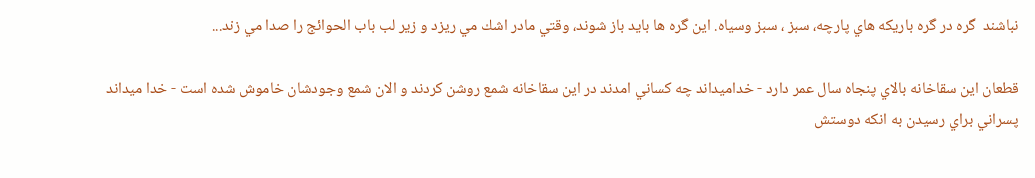نباشند  گره در گره باريكه هاي پارچه، سبز ، سبز وسياه. اين گره ها بايد باز شوند، وقتي مادر اشك مي ريزد و زير لب باب الحوائج را صدا مي زند...

قطعان اين سقاخانه بالاي پنجاه سال عمر دارد - خداميداند چه كساني امدند در اين سقاخانه شمع روشن كردند و الان شمع وجودشان خاموش شده است - خدا ميداند  پسراني براي رسيدن به انكه دوستش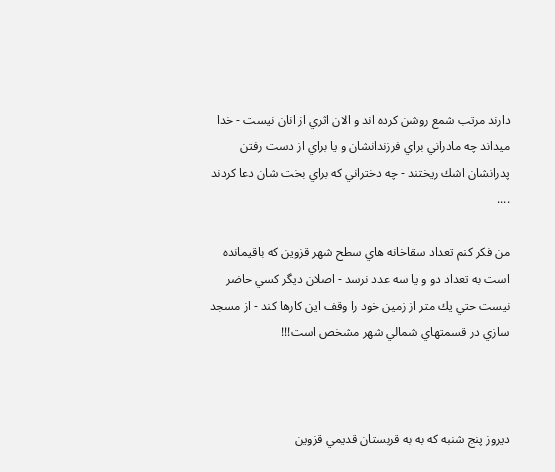دارند مرتب شمع روشن كرده اند و الان اثري از انان نيست - خدا ميداند چه مادراني براي فرزندانشان و يا براي از دست رفتن پدرانشان اشك ريختند - چه دختراني كه براي بخت شان دعا كردند ....

من فكر كنم تعداد سقاخانه هاي سطح شهر قزوين كه باقيمانده است به تعداد دو و يا سه عدد نرسد - اصلان ديگر كسي حاضر نيست حتي يك متر از زمين خود را وقف اين كارها كند - از مسجد سازي در قسمتهاي شمالي شهر مشخص است!!!



ديروز پنج شنبه كه به به قربستان قديمي قزوين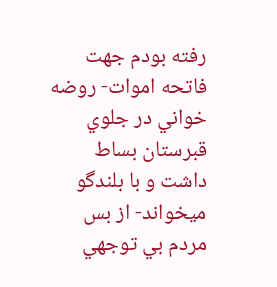رفته بودم جهت فاتحه اموات- روضه خواني در جلوي قبرستان بساط داشت و با بلندگو  ميخواند- از بس مردم بي توجهي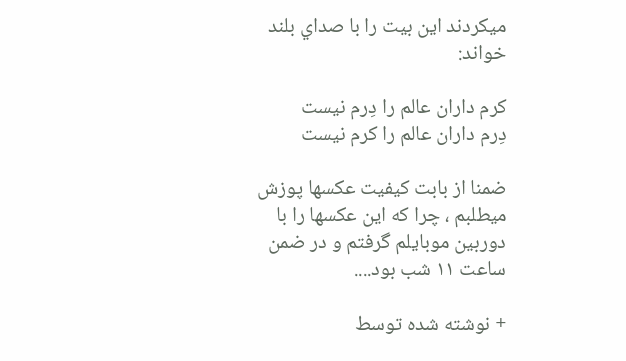ميكردند اين بيت را با صداي بلند خواند:

كرم داران عالم را دِرم نيست                     دِرم داران عالم را كرم نيست

ضمنا از بابت كيفيت عكسها پوزش ميطلبم ، چرا كه اين عكسها را با دوربين موبايلم گرفتم و در ضمن ساعت ۱۱ شب بود....

+ نوشته شده توسط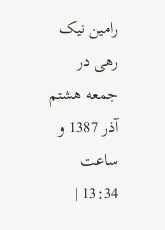رامین نیک رهی در جمعه هشتم آذر 1387 و ساعت 13:34 |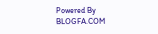Powered By
BLOGFA.COM